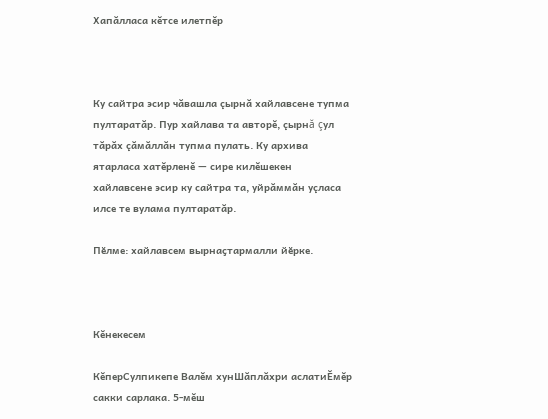Хапăлласа кĕтсе илетпĕр



Ку сайтра эсир чăвашла çырнă хайлавсене тупма пултаратăр. Пур хайлава та авторĕ, çырнă çул тăрăх çăмăллăн тупма пулать. Ку архива ятарласа хатĕрленĕ — сире килĕшекен хайлавсене эсир ку сайтра та, уйрăммăн уçласа илсе те вулама пултаратăр.

Пӗлме: хайлавсем вырнаҫтармалли йӗрке.



Кĕнекесем

КĕперСулпикепе Валĕм хунШăплăхри аслатиĔмĕр сакки сарлака. 5-мĕш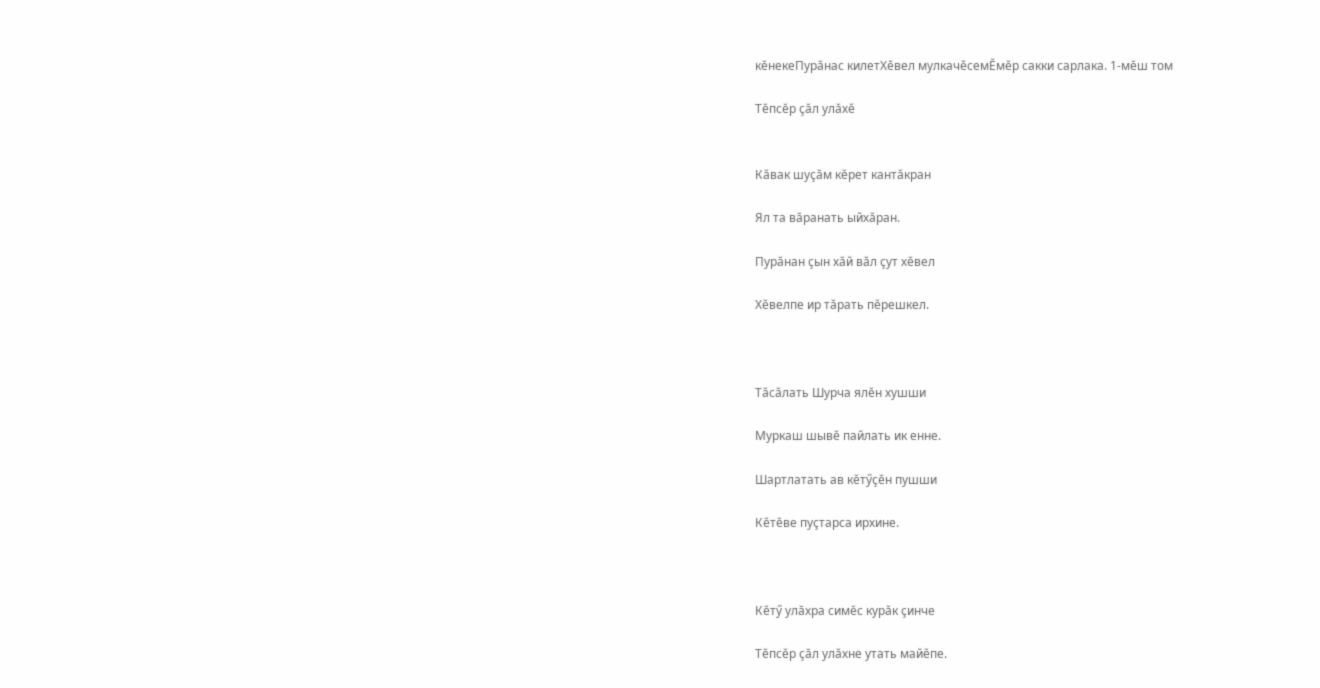кĕнекеПурăнас килетХӗвел мулкачӗсемĔмĕр сакки сарлака. 1-мĕш том

Тĕпсĕр çăл улăхĕ


Кăвак шуçăм кĕрет кантăкран

Ял та вăранать ыйхăран.

Пурăнан çын хăй вăл çут хĕвел

Хĕвелпе ир тăрать пĕрешкел.



Тăсăлать Шурча ялĕн хушши

Муркаш шывĕ пайлать ик енне.

Шартлатать ав кĕтӳçĕн пушши

Кĕтĕве пуçтарса ирхине.



Кĕтӳ улăхра симĕс курăк çинче

Тĕпсĕр çăл улăхне утать майĕпе.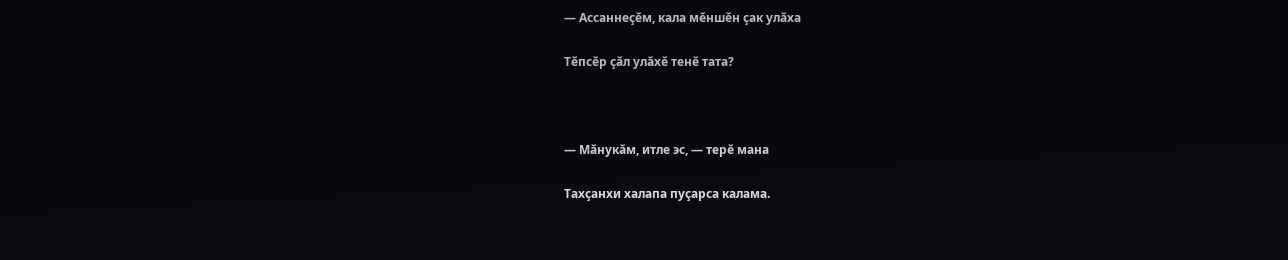— Ассаннеçĕм, кала мĕншĕн çак улăха

Тĕпсĕр çăл улăхĕ тенĕ тата?



— Мăнукăм, итле эс, — терĕ мана

Тахçанхи халапа пуçарса калама.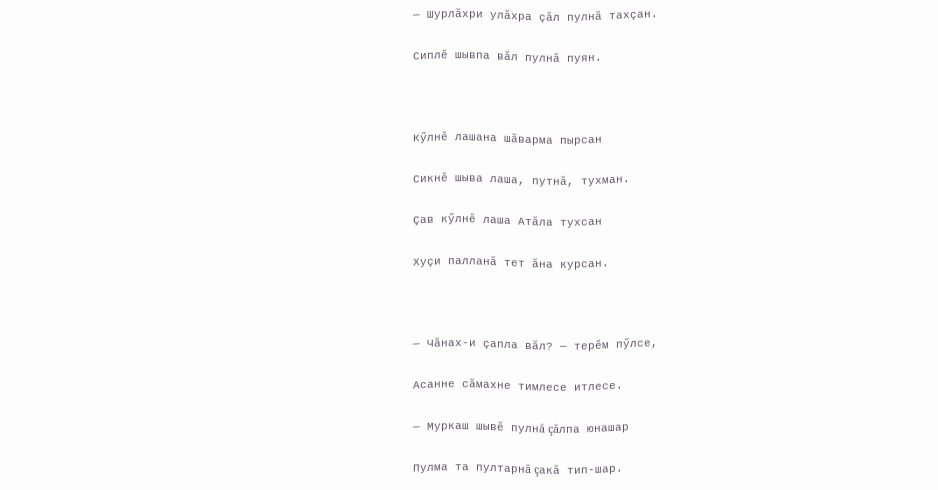— Шурлăхри улăхра çăл пулнă тахçан.

Сиплĕ шывпа вăл пулнă пуян.



Кӳлнĕ лашана шăварма пырсан

Сикнĕ шыва лаша, путнă, тухман.

Çав кӳлнĕ лаша Атăла тухсан

Хуçи палланă тет ăна курсан.



— Чăнах-и çапла вăл? — терĕм пӳлсе,

Асанне сăмахне тимлесе итлесе.

— Муркаш шывĕ пулнă çăлпа юнашар

Пулма та пултарнă çакă тип-шар.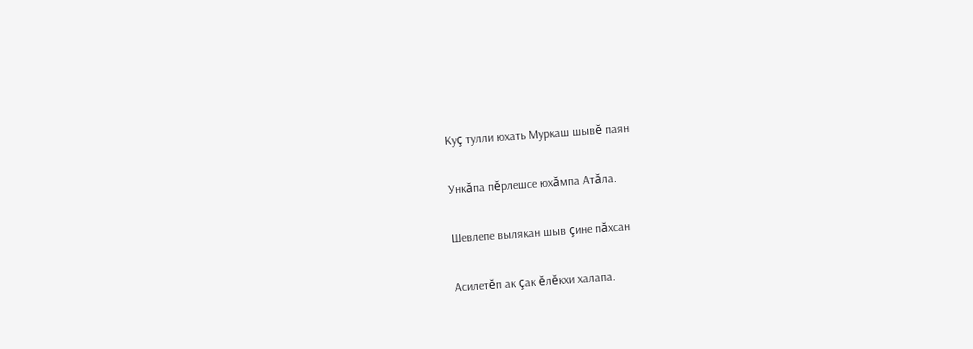Куç тулли юхать Муркаш шывĕ паян

Ункăпа пĕрлешсе юхăмпа Атăла.

Шевлепе вылякан шыв çине пăхсан

Асилетĕп ак çак ĕлĕкхи халапа.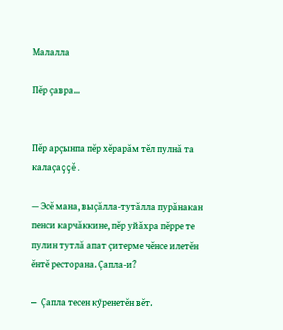Малалла

Пĕр çавра...


Пĕр арçынпа пĕр хĕрарăм тĕл пулнă та калаçаççĕ.

— Эсĕ мана, выçăлла-тутăлла пурăнакан пенси карчăккине, пĕр уйăхра пĕрре те пулин тутлă апат çитерме чĕнсе илетĕн ĕнтĕ ресторана. Çапла-и?

— Çапла тесен кӳренетĕн вĕт.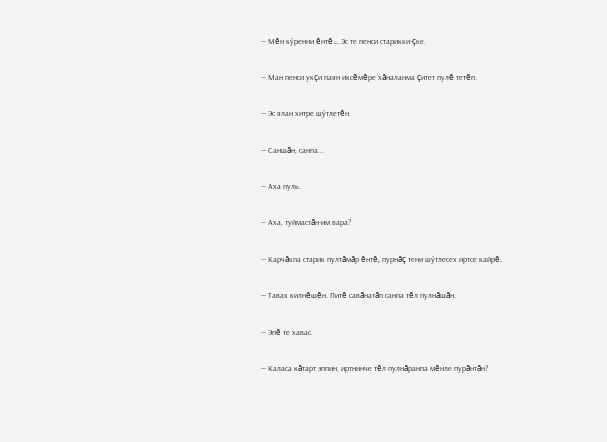— Мĕн кӳренни ĕнтĕ... Эс те пенси старикки-çке.

— Ман пенси укçи паян иксĕмĕре хăналанма çитет пулĕ тетĕп.

— Эс ялан хитре шӳтлетĕн.

— Саншăн, санпа...

— Аха пуль.

— Аха, туймастăн-им вара?

— Карчăкпа старик пултăмăр ĕнтĕ, пурнăç тени шӳтлесех иртсе кайрĕ.

— Тавах килнĕшĕн. Питĕ савăнатăп санпа тĕл пулнăшăн.

— Эпĕ те хавас.

— Каласа кăтарт эппин, иртнинче тĕл пулнăранпа мĕнле пурăнтăн?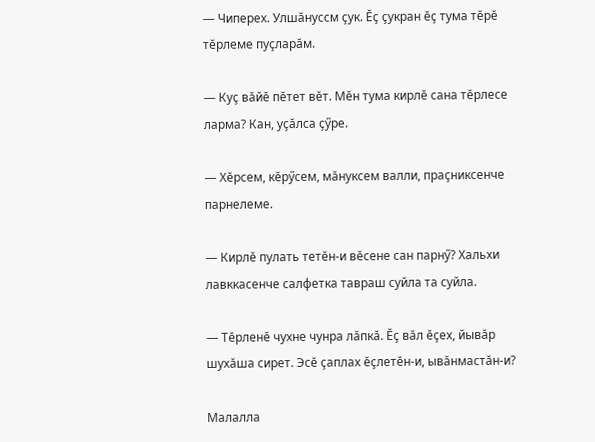— Чиперех. Улшăнуссм çук. Ĕç çукран ĕç тума тĕрĕ тĕрлеме пуçларăм.

— Куç вăйĕ пĕтет вĕт. Мĕн тума кирлĕ сана тĕрлесе ларма? Кан, уçăлса çӳре.

— Хĕрсем, кĕрӳсем, мăнуксем валли, праçниксенче парнелеме.

— Кирлĕ пулать тетĕн-и вĕсене сан парнӳ? Хальхи лавккасенче салфетка тавраш суйла та суйла.

— Тĕрленĕ чухне чунра лăпкă. Ĕç вăл ĕçех, йывăр шухăша сирет. Эсĕ çаплах ĕçлетĕн-и, ывăнмастăн-и?

Малалла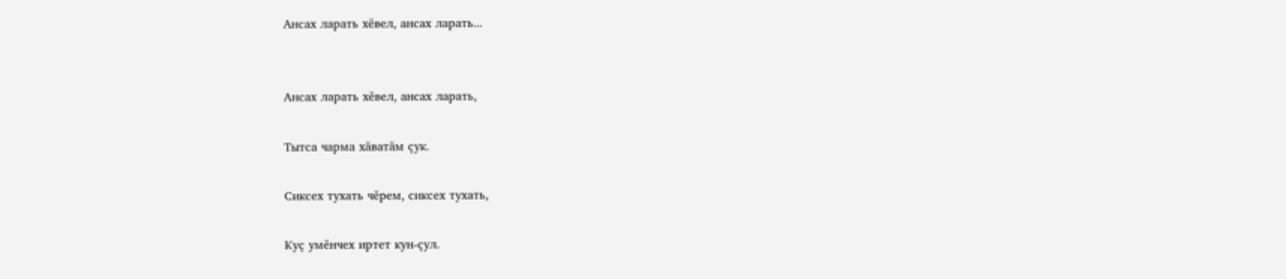Ансах ларать хĕвел, ансах ларать...


Ансах ларать хĕвел, ансах ларать,

Тытса чарма хăватăм çук.

Сиксех тухать чĕрем, сиксех тухать,

Куç умĕнчех иртет кун-çул.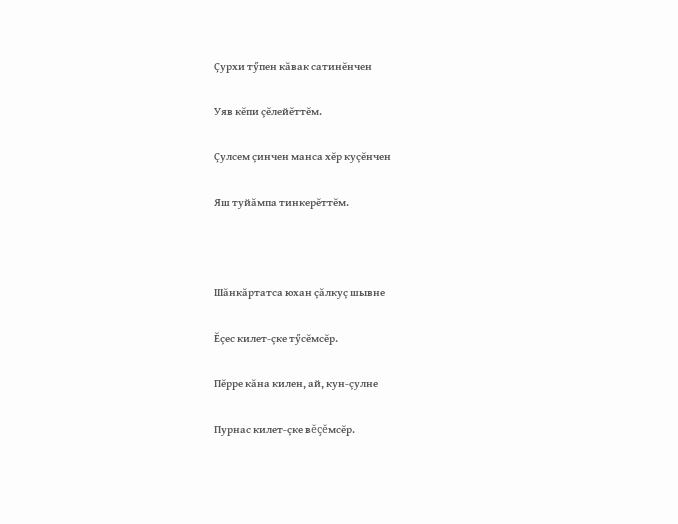Çурхи тӳпен кăвак сатинĕнчен

Уяв кĕпи çĕлейĕттĕм.

Çулсем çинчен манса хĕр куçĕнчен

Яш туйăмпа тинкерĕттĕм.



Шăнкăртатса юхан çăлкуç шывне

Ĕçес килет-çке тӳсĕмсĕр.

Пĕрре кăна килен, ай, кун-çулне

Пурнас килет-çке вĕçĕмсĕр.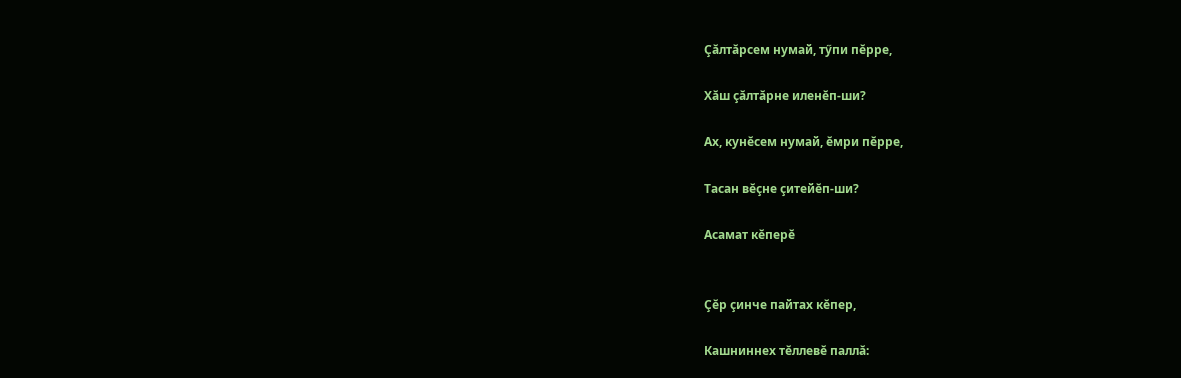Çăлтăрсем нумай, тӳпи пĕрре,

Хăш çăлтăрне иленĕп-ши?

Ах, кунĕсем нумай, ĕмри пĕрре,

Тасан вĕçне çитейĕп-ши?

Асамат кĕперĕ


Çĕр çинче пайтах кĕпер,

Кашниннех тĕллевĕ паллă: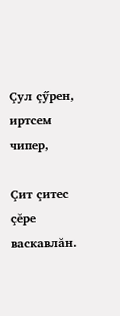Çул çӳрен, иртсем чипер,

Çит çитес çĕре васкавлăн.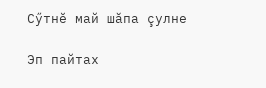Сӳтнĕ май шăпа çулне

Эп пайтах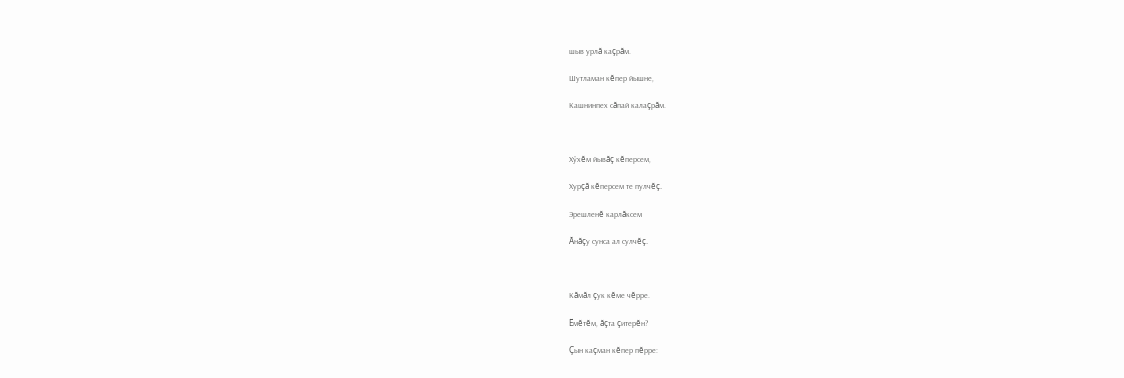шыв урлă каçрăм.

Шутламан кĕпер йышне,

Кашнинпех сăпай калаçрăм.



Хӳхĕм йывăç кĕперсем,

Хурçă кĕперсем те пулчĕç.

Эрешленĕ карлăксем

Ăнăçу сунса ал сулчĕç.



Кăмăл çук кĕме чĕрре.

Ĕмĕтĕм, ăçта çитерĕн?

Çын каçман кĕпер пĕрре: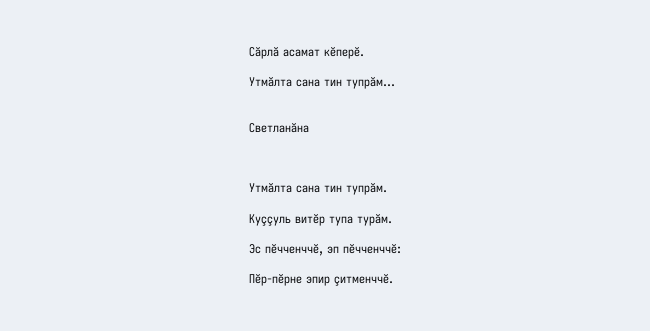Сăрлă асамат кĕперĕ.

Утмăлта сана тин тупрăм...


Светланăна



Утмăлта сана тин тупрăм.

Куççуль витĕр тупа турăм.

Эс пĕчченччĕ, эп пĕчченччĕ:

Пĕр-пĕрне эпир çитменччĕ.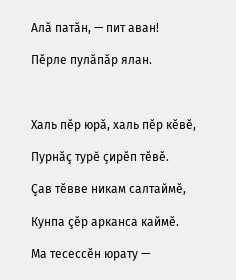Алă патăн, — пит аван!

Пĕрле пулăпăр ялан.



Халь пĕр юрă, халь пĕр кĕвĕ,

Пурнăç турĕ çирĕп тĕвĕ.

Çав тĕвве никам салтаймĕ,

Кунпа çĕр арканса каймĕ.

Ма тесессĕн юрату —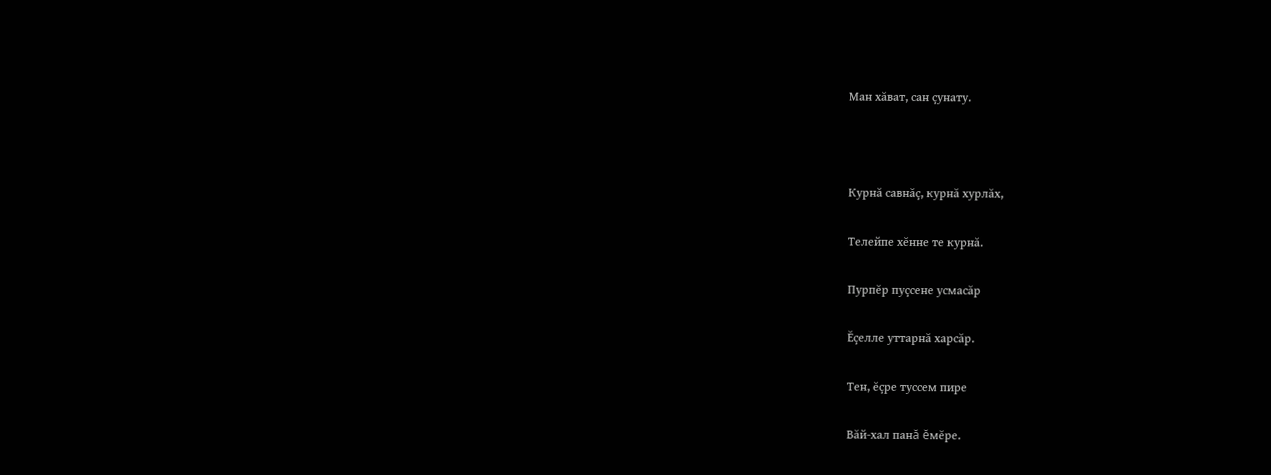Ман хăват, сан çунату.



Курнă савнăç, курнă хурлăх,

Телейпе хĕнне те курнă.

Пурпĕр пуçсене усмасăр

Ĕçелле уттарнă харсăр.

Тен, ĕçре туссем пире

Вăй-хал панă ĕмĕре.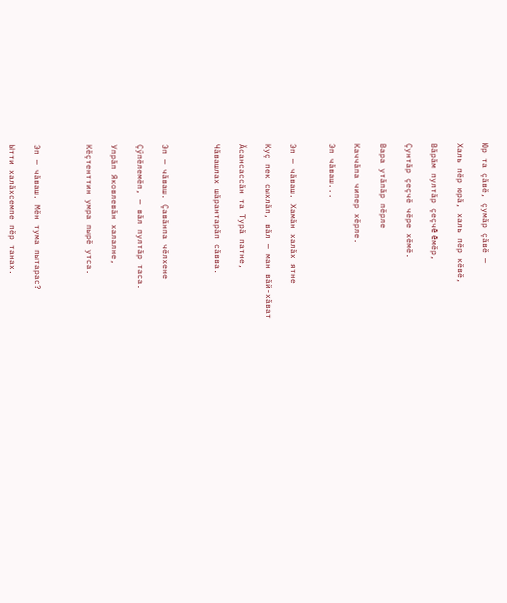Юр та çăвĕ, çумăр çăвĕ —

Халь пĕр юрă, халь пĕр кĕвĕ,

Вăрăм пултăр çеçчĕ ĕмĕр,

Çунтăр çеçчĕ чĕре хĕмĕ.

Вара утăпăр пĕрле

Каччăпа чипер хĕрле.

Эп чăваш...


Эп — чăваш. Хамăн халăх ятне

Куç пек сыхлăп, вăл — ман вăй-хăват

Ăсансассăн та Турă патне,

Чăвашлах шăрантарăп сăвва.



Эп — чăваш. Çавăнпа чĕлхене

Çӳпĕлемĕп, — вăл пултăр таса.

Упрăп Яковлевăн халалне,

Кĕçтенттин умра пырĕ утса.



Эп — чăваш. Мĕн тума пытарас?

Ытти халăхсемпе пĕр танах.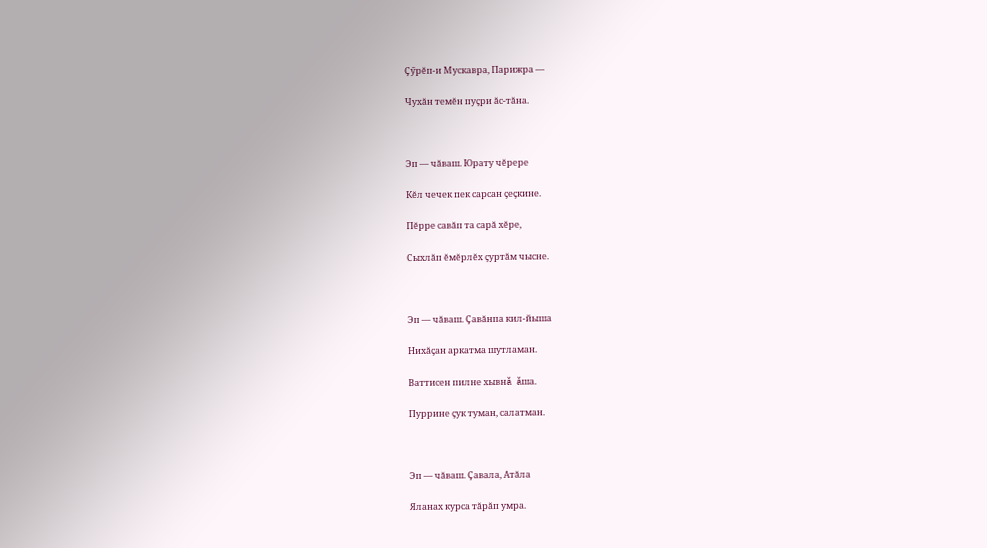Çӳрĕп-и Мускавра, Парижра —

Чухăн темĕн пуçри ăс-тăна.



Эп — чăваш. Юрату чĕрере

Кĕл чечек пек сарсан çеçкине.

Пĕрре савăп та сарă хĕре,

Сыхлăп ĕмĕрлĕх çуртăм чысне.



Эп — чăваш. Çавăнпа кил-йыша

Нихăçан аркатма шутламан.

Ваттисен пилне хывнă ăша.

Пуррине çук туман, салатман.



Эп — чăваш. Çавала, Атăла

Яланах курса тăрăп умра.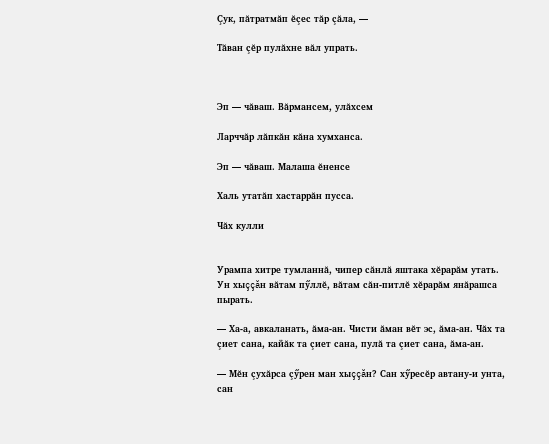Çук, пăтратмăп ĕçес тăр çăла, —

Тăван çĕр пулăхне вăл упрать.



Эп — чăваш. Вăрмансем, улăхсем

Ларччăр лăпкăн кăна хумханса.

Эп — чăваш. Малаша ĕненсе

Халь утатăп хастаррăн пусса.

Чăх кулли


Урампа хитре тумланнă, чипер сăнлă яштака хĕрарăм утать. Ун хыççăн вăтам пӳллĕ, вăтам сăн-питлĕ хĕрарăм янăрашса пырать.

— Ха-а, авкаланать, ăма-ан. Чисти ăман вĕт эс, ăма-ан. Чăх та çиет сана, кайăк та çиет сана, пулă та çиет сана, ăма-ан.

— Мĕн çухăрса çӳрен ман хыççăн? Сан хӳресĕр автану-и унта, сан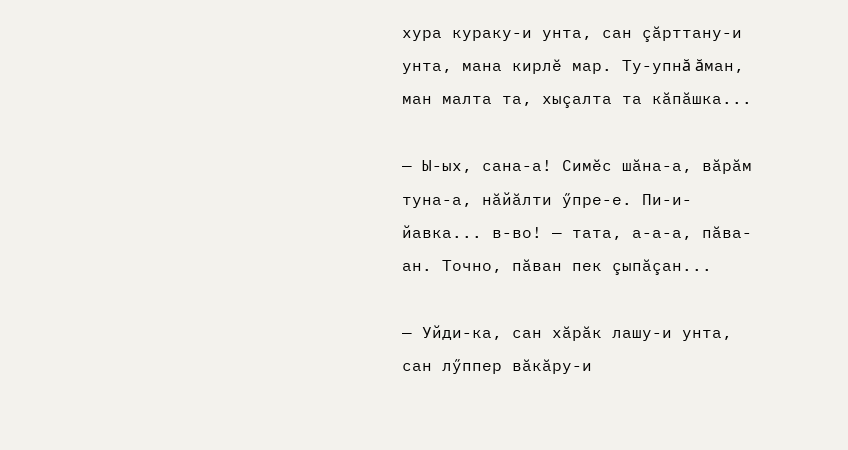хура кураку-и унта, сан çăрттану-и унта, мана кирлĕ мар. Ту-упнă ăман, ман малта та, хыçалта та кăпăшка...

— Ы-ых, сана-а! Симĕс шăна-а, вăрăм туна-а, нăйăлти ӳпре-е. Пи-и-йавка... в-во! — тата, а-а-а, пăва-ан. Точно, пăван пек çыпăçан...

— Уйди-ка, сан хăрăк лашу-и унта, сан лӳппер вăкăру-и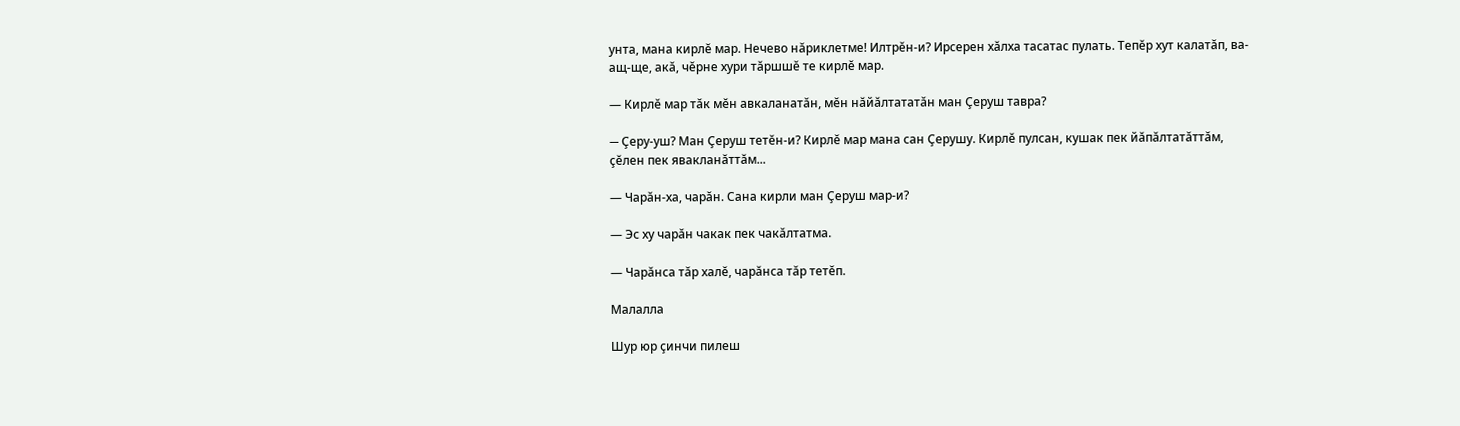унта, мана кирлĕ мар. Нечево нăриклетме! Илтрĕн-и? Ирсерен хăлха тасатас пулать. Тепĕр хут калатăп, ва-ащ-ще, акă, чĕрне хури тăршшĕ те кирлĕ мар.

— Кирлĕ мар тăк мĕн авкаланатăн, мĕн нăйăлтататăн ман Çеруш тавра?

— Çеру-уш? Ман Çеруш тетĕн-и? Кирлĕ мар мана сан Çерушу. Кирлĕ пулсан, кушак пек йăпăлтатăттăм, çĕлен пек явакланăттăм...

— Чарăн-ха, чарăн. Сана кирли ман Çеруш мар-и?

— Эс ху чарăн чакак пек чакăлтатма.

— Чарăнса тăр халĕ, чарăнса тăр тетĕп.

Малалла

Шур юр çинчи пилеш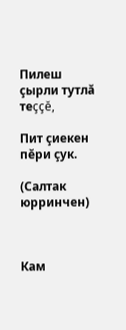Пилеш çырли тутлă теççĕ,

Пит çиекен пĕри çук.

(Салтак юрринчен)



Кам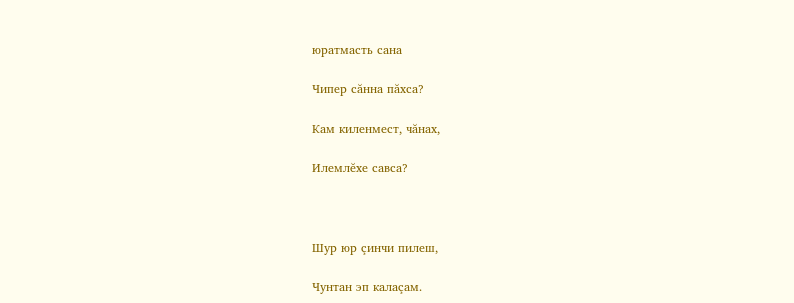юратмасть сана

Чипер сăнна пăхса?

Кам киленмест, чăнах,

Илемлĕхе савса?



Шур юр çинчи пилеш,

Чунтан эп калаçам.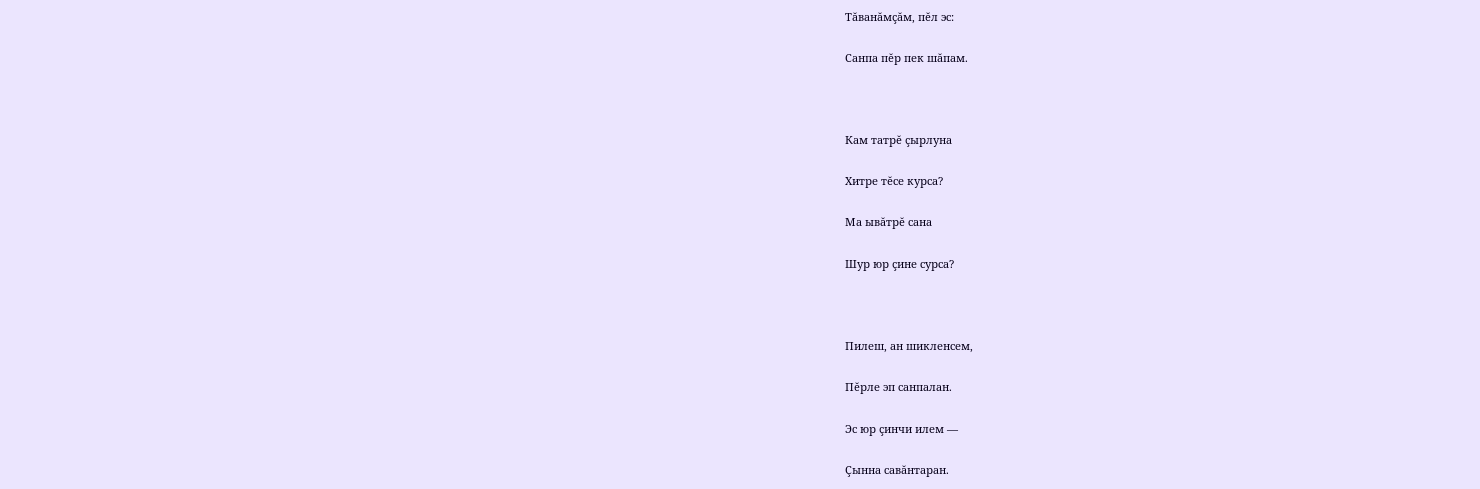Тăванăмçăм, пĕл эс:

Санпа пĕр пек шăпам.



Кам татрĕ çырлуна

Хитре тĕсе курса?

Ма ывăтрĕ сана

Шур юр çине сурса?



Пилеш, ан шикленсем,

Пĕрле эп санпалан.

Эс юр çинчи илем —

Çынна савăнтаран.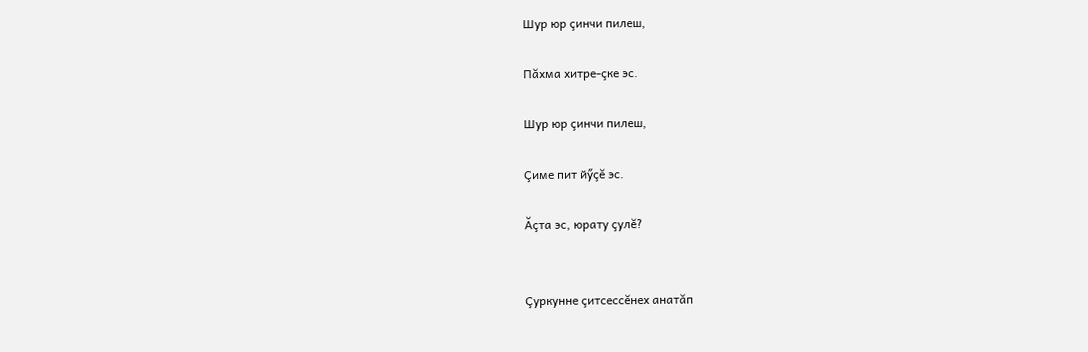Шур юр çинчи пилеш,

Пăхма хитре-çке эс.

Шур юр çинчи пилеш,

Çиме пит йӳçĕ эс.

Ăçта эс, юрату çулĕ?


Çуркунне çитсессĕнех анатăп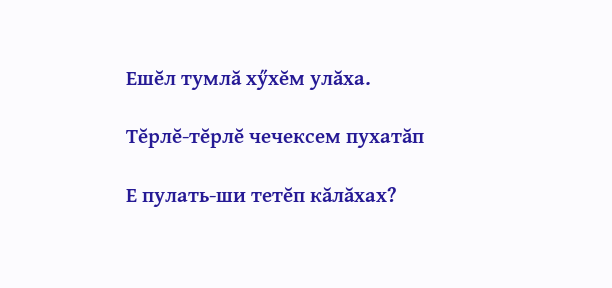Ешĕл тумлă хӳхĕм улăха.

Тĕрлĕ-тĕрлĕ чечексем пухатăп

Е пулать-ши тетĕп кăлăхах?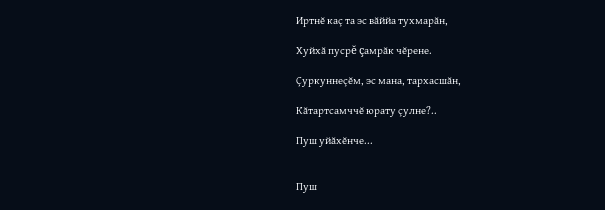Иртнĕ каç та эс вăййа тухмарăн,

Хуйхă пусрĕ çамрăк чĕрене.

Çуркуннеçĕм, эс мана, тархасшăн,

Кăтартсамччĕ юрату çулне?..

Пуш уйăхĕнче...


Пуш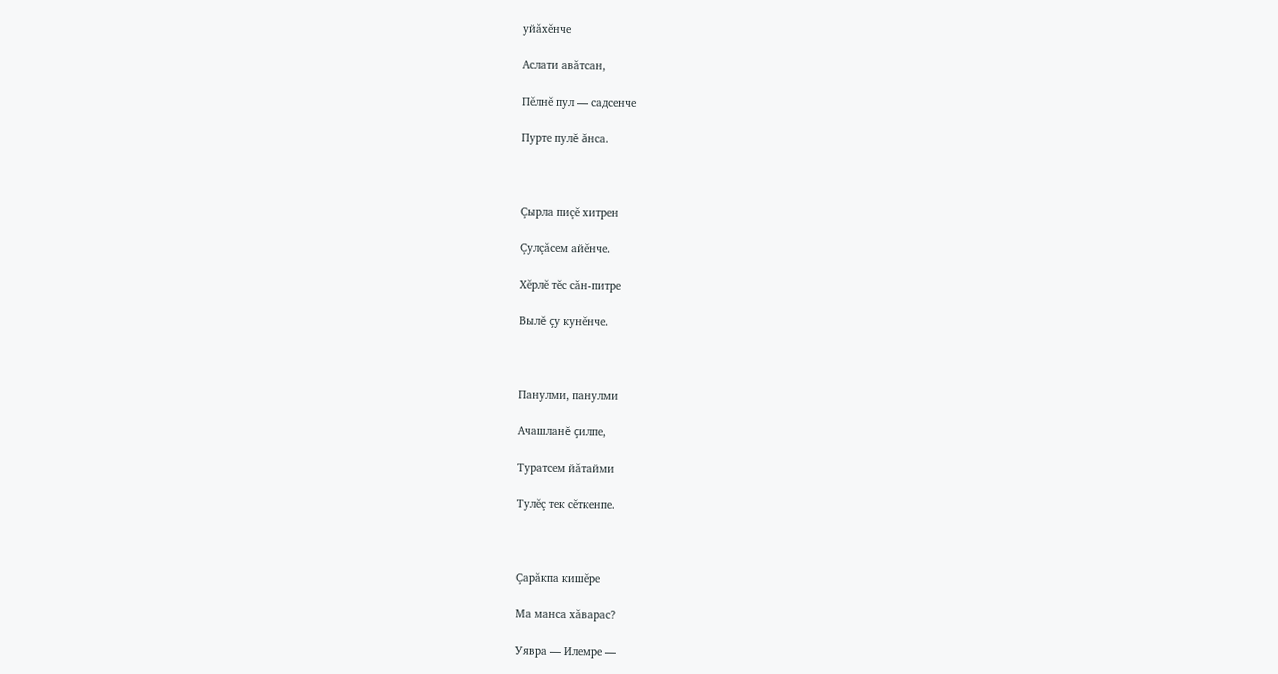уйăхĕнче

Аслати авăтсан,

Пĕлнĕ пул — садсенче

Пурте пулĕ ăнса.



Çырла пиçĕ хитрен

Çулçăсем айĕнче.

Хĕрлĕ тĕс сăн-питре

Вылĕ çу кунĕнче.



Панулми, панулми

Ачашланĕ çилпе,

Туратсем йăтайми

Тулĕç тек сĕткенпе.



Çарăкпа кишĕре

Ма манса хăварас?

Уявра — Илемре —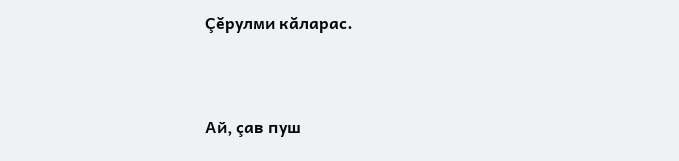Çĕрулми кăларас.



Ай, çав пуш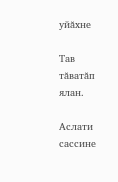уйăхне

Тав тăватăп ялан.

Аслати сассине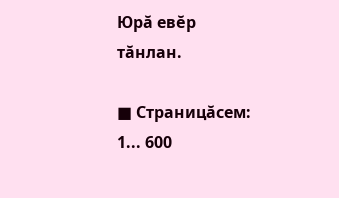Юрă евĕр тăнлан.

■ Страницăсем: 1... 600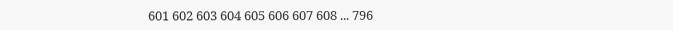601 602 603 604 605 606 607 608 ... 796